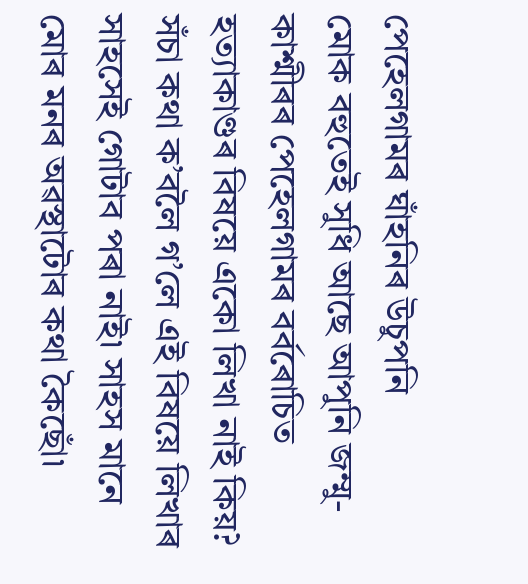পেহেলগামৰ ঘাঁহনিৰ উচুপনি
মোক বহুতেই সুধি আছে আপুনি জম্মু-কাশ্মীৰৰ পেহেলগামৰ বৰ্বৰোচিত হত্যাকাণ্ডৰ বিষয়ে একো লিখা নাই কিয়? সঁচা কথা ক’বলৈ গ’লে এই বিষয়ে লিখাৰ সাহসেই গোটাব পৰা নাই৷ সাহস মানে মোৰ মনৰ অৱস্থাটোৰ কথা কৈছোঁ৷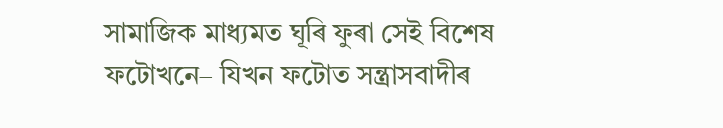সামাজিক মাধ্যমত ঘূৰি ফুৰা সেই বিশেষ ফটোখনে– যিখন ফটোত সন্ত্ৰাসবাদীৰ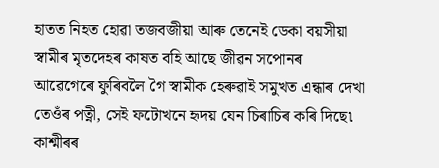হাতত নিহত হোৱা তজবজীয়া আৰু তেনেই ডেকা বয়সীয়া স্বামীৰ মৃতদেহৰ কাষত বহি আছে জীৱন সপোনৰ আৱেগেৰে ফুৰিবলৈ গৈ স্বামীক হেৰুৱাই সমুখত এন্ধাৰ দেখা তেওঁৰ পত্নী, সেই ফটোখনে হৃদয় যেন চিৰাচিৰ কৰি দিছে৷ কাশ্মীৰৰ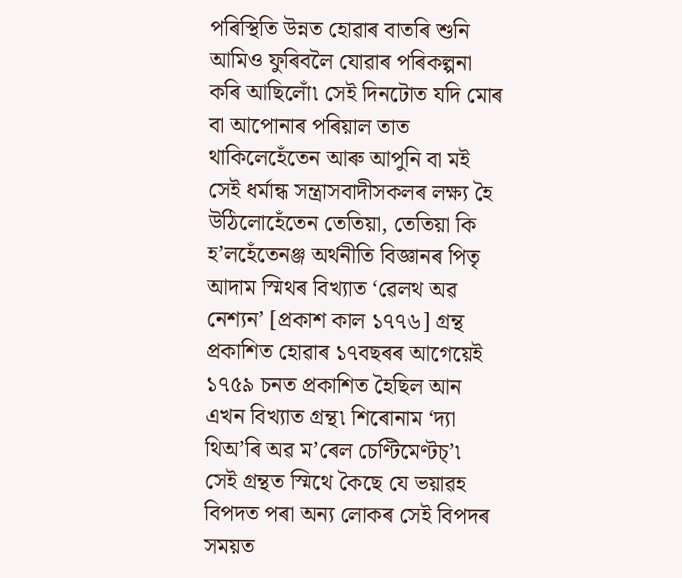পৰিস্থিতি উন্নত হোৱাৰ বাতৰি শুনি আমিও ফুৰিবলৈ যোৱাৰ পৰিকল্পনা কৰি আছিলোঁ৷ সেই দিনটোত যদি মোৰ বা আপোনাৰ পৰিয়াল তাত থাকিলেহেঁতেন আৰু আপুনি বা মই সেই ধৰ্মান্ধ সন্ত্ৰাসবাদীসকলৰ লক্ষ্য হৈ উঠিলোহেঁতেন তেতিয়া, তেতিয়া কি হ’লহেঁতেনঞ্জ অৰ্থনীতি বিজ্ঞানৰ পিতৃ আদাম স্মিথৰ বিখ্যাত ‘ৱেলথ অৱ নেশ্যন’ [প্ৰকাশ কাল ১৭৭৬] গ্ৰন্থ প্ৰকাশিত হোৱাৰ ১৭বছৰৰ আগেয়েই ১৭৫৯ চনত প্ৰকাশিত হৈছিল আন এখন বিখ্যাত গ্ৰন্থ৷ শিৰোনাম ‘দ্যা থিঅ’ৰি অৱ ম’ৰেল চেণ্টিমেণ্টচ্’৷ সেই গ্ৰন্থত স্মিথে কৈছে যে ভয়াৱহ বিপদত পৰা অন্য লোকৰ সেই বিপদৰ সময়ত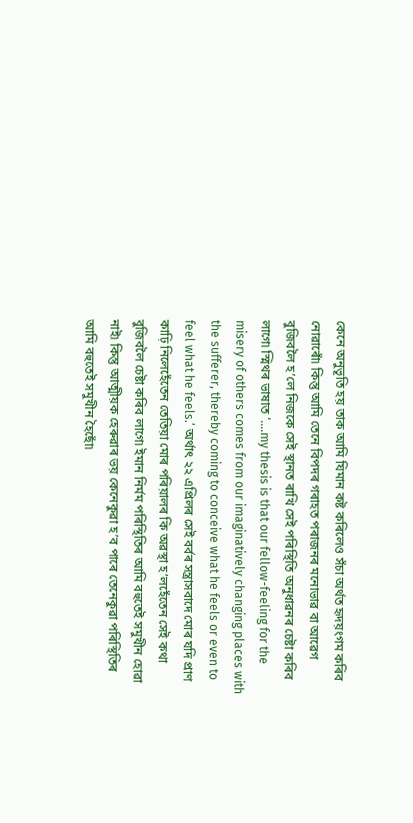কেনে অনুভূতি হয় তাক আমি যিমান কষ্ট কৰিলেও সঁচা অৰ্থত হৃদয়ংগম কৰিব নোৱাৰোঁ৷ কিন্তু আমি তেনে বিপদৰ গৰাহত পৰাজনৰ মনোভাৱ বা আৱেগ বুজিবলৈ হ’লে নিজকে সেই স্থানত ৰাখি সেই পৰিস্থিতি অনুধাৱনৰ চেষ্টা কৰিব লাগে৷ স্মিথৰ ভাষাত ‘....my thesis is that our fellow-feeling for the misery of others comes from our imaginatively changing places with the sufferer, thereby coming to conceive what he feels or even to feel what he feels.’ অৰ্থাৎ ২২ এপ্ৰিলৰ সেই বৰ্বৰ সন্ত্ৰাসবাদে মোৰ যদি প্ৰাণ কাঢ়ি নিলেহেঁতেন তেতিয়া মোৰ পৰিয়ালৰ কি অৱস্থা হ’লহেঁতেন সেই কথা বুজিবলৈ চেষ্টা কৰিব লাগে৷ ইমান নিৰ্মম পৰিস্থিতিৰ আমি বহুতেই সমুখীন হোৱা নাই৷ কিন্তু আত্মীয়ক হেৰুৱাৰ ভয় কেনেকুৱা হ’ব পাৰে তেনেকুৱা পৰিস্থিতিৰ আমি বহুতেই সমুখীন হৈছোঁ৷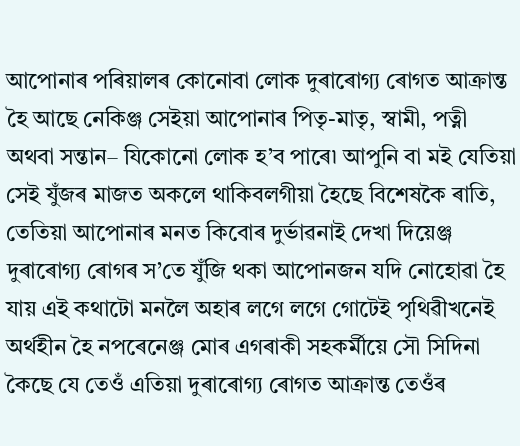আপোনাৰ পৰিয়ালৰ কোনোবা লোক দুৰাৰোগ্য ৰোগত আক্ৰান্ত হৈ আছে নেকিঞ্জ সেইয়া আপোনাৰ পিতৃ-মাতৃ, স্বামী, পত্নী অথবা সন্তান– যিকোনো লোক হ’ব পাৰে৷ আপুনি বা মই যেতিয়া সেই যুঁজৰ মাজত অকলে থাকিবলগীয়া হৈছে বিশেষকৈ ৰাতি, তেতিয়া আপোনাৰ মনত কিবোৰ দুৰ্ভাৱনাই দেখা দিয়েঞ্জ দুৰাৰোগ্য ৰোগৰ স’তে যুঁজি থকা আপোনজন যদি নোহোৱা হৈ যায় এই কথাটো মনলৈ অহাৰ লগে লগে গোটেই পৃথিৱীখনেই অৰ্থহীন হৈ নপৰেনেঞ্জ মোৰ এগৰাকী সহকৰ্মীয়ে সৌ সিদিনা কৈছে যে তেওঁ এতিয়া দুৰাৰোগ্য ৰোগত আক্ৰান্ত তেওঁৰ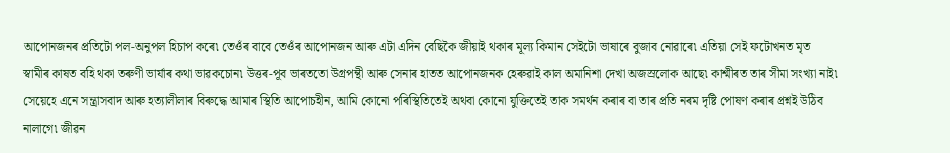আপোনজনৰ প্ৰতিটো পল-অনুপল হিচাপ কৰে৷ তেওঁৰ বাবে তেওঁৰ আপোনজন আৰু এটা এদিন বেছিকৈ জীয়াই থকাৰ মূল্য কিমান সেইটো ভাষাৰে বুজাব নোৱাৰে৷ এতিয়া সেই ফটোখনত মৃত স্বামীৰ কাষত বহি থকা তৰুণী ভাৰ্যাৰ কথা ভাৱকচোন৷ উত্তৰ-পূব ভাৰততো উগ্ৰপন্থী আৰু সেনাৰ হাতত আপোনজনক হেৰুৱাই কাল অমানিশা দেখা অজস্ৰলোক আছে৷ কাশ্মীৰত তাৰ সীমা সংখ্যা নাই৷ সেয়েহে এনে সন্ত্ৰাসবাদ আৰু হত্যালীলাৰ বিৰুদ্ধে আমাৰ স্থিতি আপোচহীন, আমি কোনো পৰিস্থিতিতেই অথবা কোনো যুক্তিতেই তাক সমৰ্থন কৰাৰ বা তাৰ প্ৰতি নৰম দৃষ্টি পোষণ কৰাৰ প্ৰশ্নই উঠিব নালাগে৷ জীৱন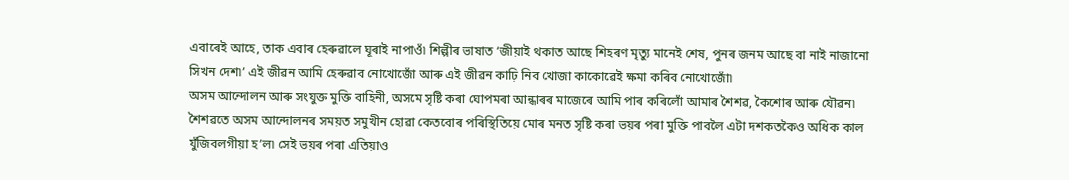এবাৰেই আহে, তাক এবাৰ হেৰুৱালে ঘূৰাই নাপাওঁ৷ শিল্পীৰ ভাষাত ‘জীয়াই থকাত আছে শিহৰণ মৃত্যু মানেই শেষ, পুনৰ জনম আছে বা নাই নাজানো সিখন দেশ৷’ এই জীৱন আমি হেৰুৱাব নোখোজোঁ আৰু এই জীৱন কাঢ়ি নিব খোজা কাকোৱেই ক্ষমা কৰিব নোখোজোঁ৷
অসম আন্দোলন আৰু সংযুক্ত মুক্তি বাহিনী, অসমে সৃষ্টি কৰা ঘোপমৰা আন্ধাৰৰ মাজেৰে আমি পাৰ কৰিলোঁ আমাৰ শৈশৱ, কৈশোৰ আৰু যৌৱন৷ শৈশৱতে অসম আন্দোলনৰ সময়ত সমুখীন হোৱা কেতবোৰ পৰিস্থিতিয়ে মোৰ মনত সৃষ্টি কৰা ভয়ৰ পৰা মুক্তি পাবলৈ এটা দশকতকৈও অধিক কাল যুঁজিবলগীয়া হ’ল৷ সেই ভয়ৰ পৰা এতিয়াও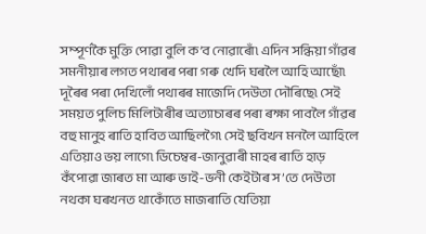সম্পূৰ্ণকৈ মুক্তি পোৱা বুলি ক’ব নোৱাৰোঁ৷ এদিন সন্ধিয়া গাঁৱৰ সমনীয়াৰ লগত পথাৰৰ পৰা গৰু খেদি ঘৰলৈ আহি আছোঁ৷ দূৰৈৰ পৰা দেখিলোঁ পথাৰৰ মাজেদি দেউতা দৌৰিছে৷ সেই সময়ত পুলিচ মিলিটাৰীৰ অত্যাচাৰৰ পৰা ৰক্ষা পাবলৈ গাঁৱৰ বহু মানুহ ৰাতি হাবিত আছিলগৈ৷ সেই ছবিখন মনলৈ আহিলে এতিয়াও ভয় লাগে৷ ডিচেম্বৰ-জানুৱাৰী মাহৰ ৰাতি হাড় কঁপোৱা জাৰত মা আৰু ভাই-ভনী কেইটাৰ স’তে দেউতা নথকা ঘৰখনত থাকোঁতে মাজৰাতি যেতিয়া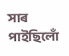সাৰ পাইছিলোঁ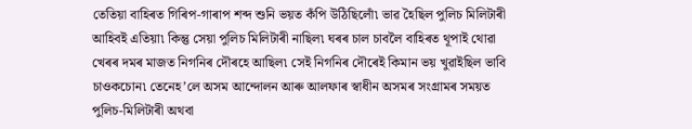তেতিয়া বাহিৰত গিৰিপ-গাৰাপ শব্দ শুনি ভয়ত কঁপি উঠিছিলোঁ৷ ভাৱ হৈছিল পুলিচ মিলিটাৰী আহিবই এতিয়া৷ কিন্তু সেয়া পুলিচ মিলিটাৰী নাছিল৷ ঘৰৰ চাল চাবলৈ বাহিৰত থূপাই থোৱা খেৰৰ দমৰ মাজত নিগনিৰ দৌৰহে আছিল৷ সেই নিগনিৰ দৌৰেই কিমান ভয় খুৱাইছিল ভাবি চাওকচোন৷ তেনেহ’লে অসম আন্দোলন আৰু আলফাৰ স্বাধীন অসমৰ সংগ্ৰামৰ সময়ত পুলিচ-মিলিটাৰী অথবা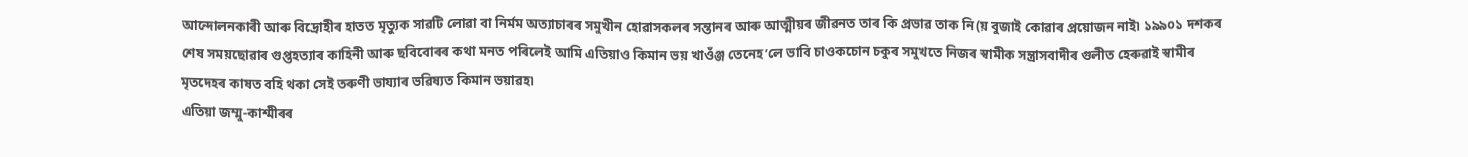আন্দোলনকাৰী আৰু বিদ্ৰোহীৰ হাতত মৃত্যুক সাৱটি লোৱা বা নিৰ্মম অত্যাচাৰৰ সমুখীন হোৱাসকলৰ সন্তানৰ আৰু আত্মীয়ৰ জীৱনত তাৰ কি প্ৰভাৱ তাক নি(য় বুজাই কোৱাৰ প্ৰয়োজন নাই৷ ১৯৯০১ দশকৰ শেষ সময়ছোৱাৰ গুপ্তহত্যাৰ কাহিনী আৰু ছবিবোৰৰ কথা মনত পৰিলেই আমি এতিয়াও কিমান ভয় খাওঁঞ্জ তেনেহ’লে ভাবি চাওকচোন চকুৰ সমুখতে নিজৰ স্বামীক সন্ত্ৰাসবাদীৰ গুলীত হেৰুৱাই স্বামীৰ মৃতদেহৰ কাষত বহি থকা সেই তৰুণী ভায্যাৰ ভৱিষ্যত কিমান ভয়াৱহ৷
এতিয়া জম্মু-কাশ্মীৰৰ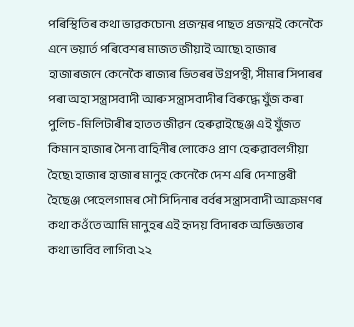পৰিস্থিতিৰ কথা ভাৱকচোন৷ প্ৰজন্মৰ পাছত প্ৰজন্মই কেনেকৈ এনে ভয়াৰ্ত পৰিবেশৰ মাজত জীয়াই আছে৷ হাজাৰ হাজাৰজনে কেনেকৈ ৰাজ্যৰ ভিতৰৰ উগ্ৰপন্থী, সীমাৰ সিপাৰৰ পৰা অহা সন্ত্ৰাসবাদী আৰু সন্ত্ৰাসবাদীৰ বিৰুদ্ধে যুঁজ কৰা পুলিচ-মিলিটাৰীৰ হাতত জীৱন হেৰুৱাইছেঞ্জ এই যুঁজত কিমান হাজাৰ সৈন্য বাহিনীৰ লোকেও প্ৰাণ হেৰুৱাবলগীয়া হৈছে৷ হাজাৰ হাজাৰ মানুহ কেনেকৈ দেশ এৰি দেশান্তৰী হৈছেঞ্জ পেহেলগামৰ সৌ সিদিনাৰ বৰ্বৰ সন্ত্ৰাসবাদী আক্ৰমণৰ কথা কওঁতে আমি মানুহৰ এই হৃদয় বিদাৰক অভিজ্ঞতাৰ কথা ভাবিব লাগিব৷ ২২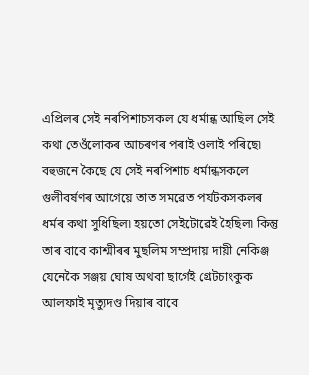এপ্ৰিলৰ সেই নৰপিশাচসকল যে ধৰ্মান্ধ আছিল সেই কথা তেওঁলোকৰ আচৰণৰ পৰাই ওলাই পৰিছে৷ বহুজনে কৈছে যে সেই নৰপিশাচ ধৰ্মান্ধসকলে গুলীবৰ্ষণৰ আগেয়ে তাত সমৱেত পৰ্যটকসকলৰ ধৰ্মৰ কথা সুধিছিল৷ হয়তো সেইটোৱেই হৈছিল৷ কিন্তু তাৰ বাবে কাশ্মীৰৰ মুছলিম সম্প্ৰদায় দায়ী নেকিঞ্জ যেনেকৈ সঞ্জয় ঘোষ অথবা ছাৰ্গেই গ্ৰেটচাংকুক আলফাই মৃত্যুদণ্ড দিয়াৰ বাবে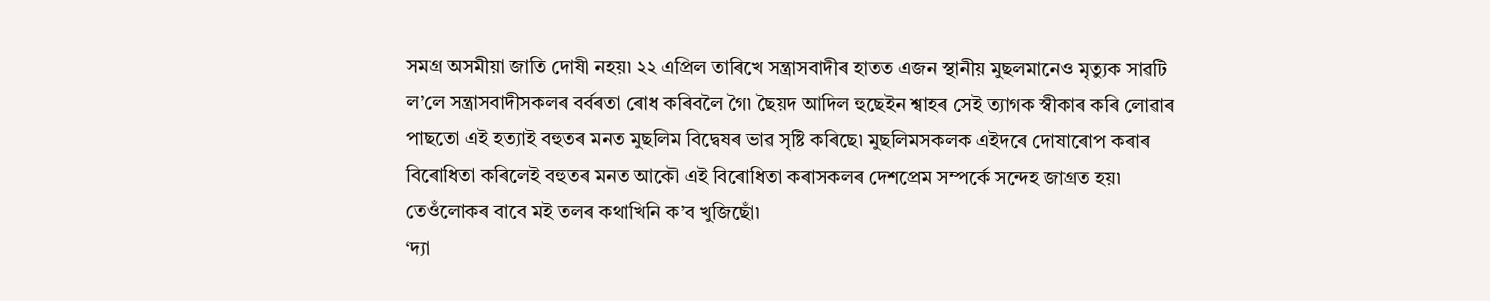সমগ্ৰ অসমীয়া জাতি দোষী নহয়৷ ২২ এপ্ৰিল তাৰিখে সন্ত্ৰাসবাদীৰ হাতত এজন স্থানীয় মুছলমানেও মৃত্যুক সাৱটি ল’লে সন্ত্ৰাসবাদীসকলৰ বৰ্বৰতা ৰোধ কৰিবলৈ গৈ৷ ছৈয়দ আদিল হুছেইন শ্বাহৰ সেই ত্যাগক স্বীকাৰ কৰি লোৱাৰ পাছতো এই হত্যাই বহুতৰ মনত মুছলিম বিদ্বেষৰ ভাৱ সৃষ্টি কৰিছে৷ মুছলিমসকলক এইদৰে দোষাৰোপ কৰাৰ বিৰোধিতা কৰিলেই বহুতৰ মনত আকৌ এই বিৰোধিতা কৰাসকলৰ দেশপ্ৰেম সম্পৰ্কে সন্দেহ জাগ্ৰত হয়৷ তেওঁলোকৰ বাবে মই তলৰ কথাখিনি ক’ব খুজিছোঁ৷
‘দ্যা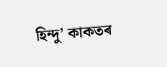হিন্দু’ কাকতৰ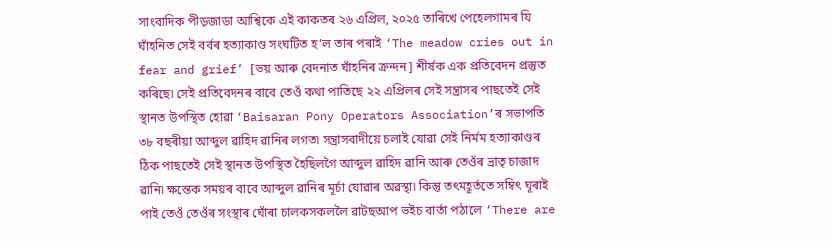সাংবাদিক পীড়জাডা আশ্বিকে এই কাকতৰ ২৬ এপ্ৰিল, ২০২৫ তাৰিখে পেহেলগামৰ যি ঘাঁহনিত সেই বৰ্বৰ হত্যাকাণ্ড সংঘটিত হ’ল তাৰ পৰাই ‘The meadow cries out in fear and grief’ [ভয় আৰু বেদনাত ঘাঁহনিৰ ক্ৰন্দন] শীৰ্ষক এক প্ৰতিবেদন প্ৰস্তুত কৰিছে৷ সেই প্ৰতিবেদনৰ বাবে তেওঁ কথা পাতিছে ২২ এপ্ৰিলৰ সেই সন্ত্ৰাসৰ পাছতেই সেই স্থানত উপস্থিত হোৱা ‘Baisaran Pony Operators Association’ৰ সভাপতি ৩৮ বছৰীয়া আব্দুল ৱাহিদ ৱানিৰ লগত৷ সন্ত্ৰাসবাদীয়ে চলাই যোৱা সেই নিৰ্মম হত্যাকাণ্ডৰ ঠিক পাছতেই সেই স্থানত উপস্থিত হৈছিলগৈ আব্দুল ৱাহিদ ৱানি আৰু তেওঁৰ ভ্ৰাতৃ চাজাদ ৱানি৷ ক্ষন্তেক সময়ৰ বাবে আব্দুল ৱানিৰ মূৰ্চা যোৱাৰ অৱস্থা৷ কিন্তু তৎমহূৰ্ততে সম্বিৎ ঘূৰাই পাই তেওঁ তেওঁৰ সংস্থাৰ ঘোঁৰা চালকসকললৈ ৱাটছআপ ভইচ বাৰ্তা পঠালে ‘There are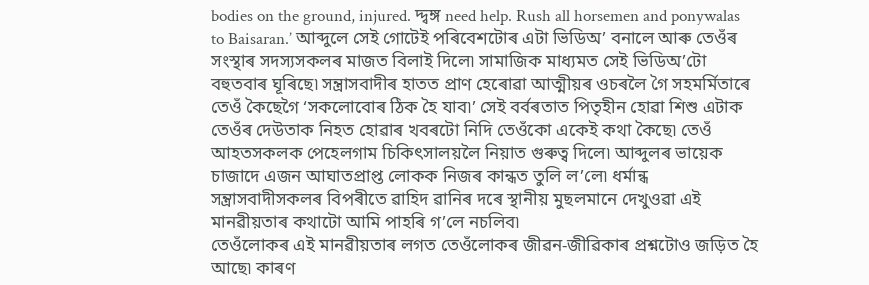bodies on the ground, injured. দ্দ্বঙ্গ need help. Rush all horsemen and ponywalas to Baisaran.’ আব্দুলে সেই গোটেই পৰিবেশটোৰ এটা ভিডিঅ’ বনালে আৰু তেওঁৰ সংস্থাৰ সদস্যসকলৰ মাজত বিলাই দিলে৷ সামাজিক মাধ্যমত সেই ভিডিঅ’টো বহুতবাৰ ঘূৰিছে৷ সন্ত্ৰাসবাদীৰ হাতত প্ৰাণ হেৰোৱা আত্মীয়ৰ ওচৰলৈ গৈ সহমৰ্মিতাৰে তেওঁ কৈছেগৈ ‘সকলোবোৰ ঠিক হৈ যাব৷’ সেই বৰ্বৰতাত পিতৃহীন হোৱা শিশু এটাক তেওঁৰ দেউতাক নিহত হোৱাৰ খবৰটো নিদি তেওঁকো একেই কথা কৈছে৷ তেওঁ আহতসকলক পেহেলগাম চিকিৎসালয়লৈ নিয়াত গুৰুত্ব দিলে৷ আব্দুলৰ ভায়েক চাজাদে এজন আঘাতপ্ৰাপ্ত লোকক নিজৰ কান্ধত তুলি ল’লে৷ ধৰ্মান্ধ সন্ত্ৰাসবাদীসকলৰ বিপৰীতে ৱাহিদ ৱানিৰ দৰে স্থানীয় মুছলমানে দেখুওৱা এই মানৱীয়তাৰ কথাটো আমি পাহৰি গ’লে নচলিব৷
তেওঁলোকৰ এই মানৱীয়তাৰ লগত তেওঁলোকৰ জীৱন-জীৱিকাৰ প্ৰশ্নটোও জড়িত হৈ আছে৷ কাৰণ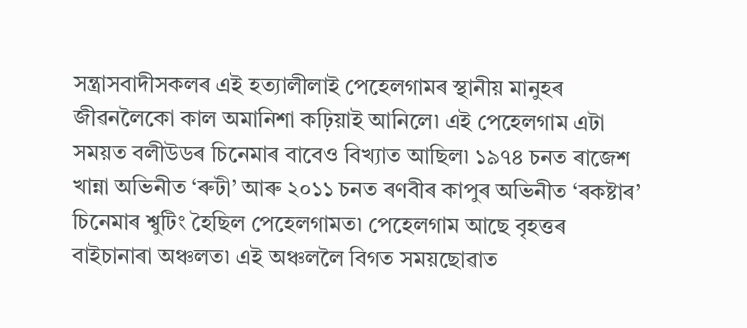সন্ত্ৰাসবাদীসকলৰ এই হত্যালীলাই পেহেলগামৰ স্থানীয় মানুহৰ জীৱনলৈকো কাল অমানিশা কঢ়িয়াই আনিলে৷ এই পেহেলগাম এটা সময়ত বলীউডৰ চিনেমাৰ বাবেও বিখ্যাত আছিল৷ ১৯৭৪ চনত ৰাজেশ খান্না অভিনীত ‘ৰুটী’ আৰু ২০১১ চনত ৰণবীৰ কাপুৰ অভিনীত ‘ৰকষ্টাৰ’ চিনেমাৰ শ্বুটিং হৈছিল পেহেলগামত৷ পেহেলগাম আছে বৃহত্তৰ বাইচানাৰা অঞ্চলত৷ এই অঞ্চললৈ বিগত সময়ছোৱাত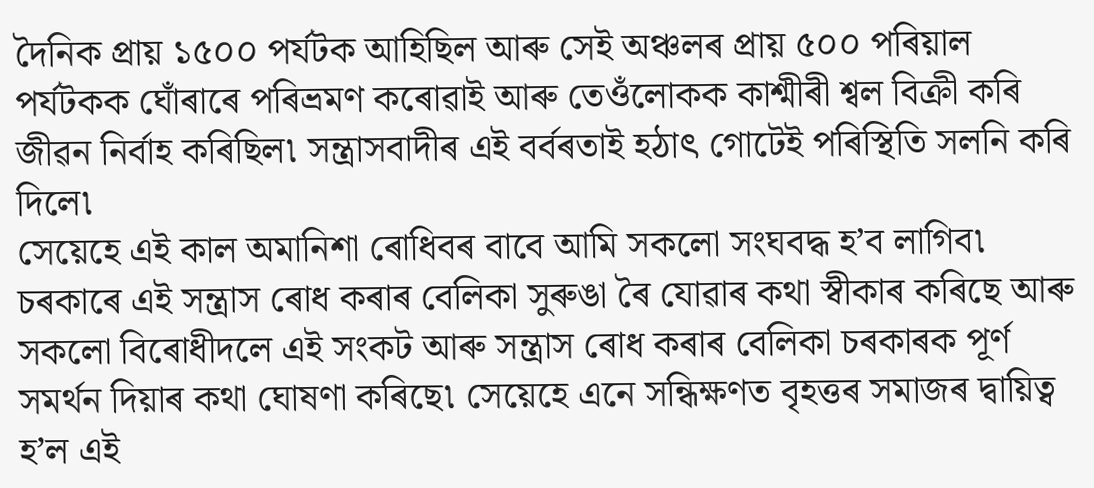দৈনিক প্ৰায় ১৫০০ পৰ্যটক আহিছিল আৰু সেই অঞ্চলৰ প্ৰায় ৫০০ পৰিয়াল পৰ্যটকক ঘোঁৰাৰে পৰিভ্ৰমণ কৰোৱাই আৰু তেওঁলোকক কাশ্মীৰী শ্বল বিক্ৰী কৰি জীৱন নিৰ্বাহ কৰিছিল৷ সন্ত্ৰাসবাদীৰ এই বৰ্বৰতাই হঠাৎ গোটেই পৰিস্থিতি সলনি কৰি দিলে৷
সেয়েহে এই কাল অমানিশা ৰোধিবৰ বাবে আমি সকলো সংঘবদ্ধ হ’ব লাগিব৷ চৰকাৰে এই সন্ত্ৰাস ৰোধ কৰাৰ বেলিকা সুৰুঙা ৰৈ যোৱাৰ কথা স্বীকাৰ কৰিছে আৰু সকলো বিৰোধীদলে এই সংকট আৰু সন্ত্ৰাস ৰোধ কৰাৰ বেলিকা চৰকাৰক পূৰ্ণ সমৰ্থন দিয়াৰ কথা ঘোষণা কৰিছে৷ সেয়েহে এনে সন্ধিক্ষণত বৃহত্তৰ সমাজৰ দ্বায়িত্ব হ’ল এই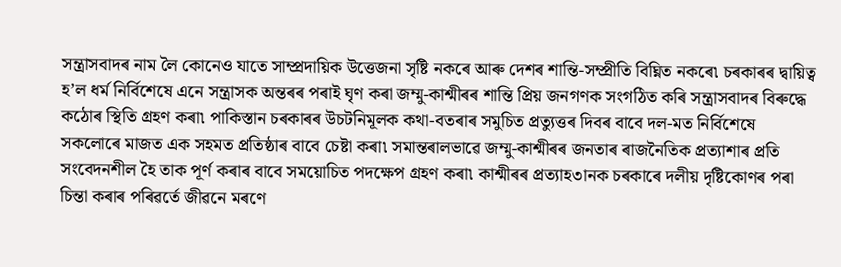সন্ত্ৰাসবাদৰ নাম লৈ কোনেও যাতে সাম্প্ৰদায়িক উত্তেজনা সৃষ্টি নকৰে আৰু দেশৰ শান্তি-সম্প্ৰীতি বিঘ্নিত নকৰে৷ চৰকাৰৰ দ্বায়িত্ব হ’ল ধৰ্ম নিৰ্বিশেষে এনে সন্ত্ৰাসক অন্তৰৰ পৰাই ঘৃণ কৰা জম্মু-কাশ্মীৰৰ শান্তি প্ৰিয় জনগণক সংগঠিত কৰি সন্ত্ৰাসবাদৰ বিৰুদ্ধে কঠোৰ স্থিতি গ্ৰহণ কৰা৷ পাকিস্তান চৰকাৰৰ উচটনিমূলক কথা-বতৰাৰ সমুচিত প্ৰত্যুত্তৰ দিবৰ বাবে দল-মত নিৰ্বিশেষে সকলোৰে মাজত এক সহমত প্ৰতিষ্ঠাৰ বাবে চেষ্টা কৰা৷ সমান্তৰালভাৱে জম্মু-কাশ্মীৰৰ জনতাৰ ৰাজনৈতিক প্ৰত্যাশাৰ প্ৰতি সংবেদনশীল হৈ তাক পূৰ্ণ কৰাৰ বাবে সময়োচিত পদক্ষেপ গ্ৰহণ কৰা৷ কাশ্মীৰৰ প্ৰত্যাহ৩ানক চৰকাৰে দলীয় দৃষ্টিকোণৰ পৰা চিন্তা কৰাৰ পৰিৱৰ্তে জীৱনে মৰণে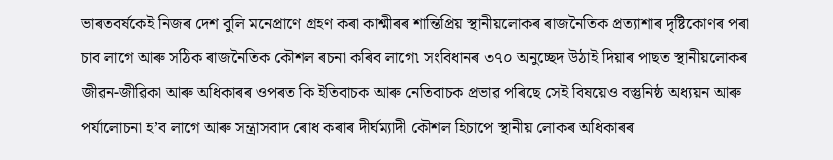ভাৰতবৰ্ষকেই নিজৰ দেশ বুলি মনেপ্ৰাণে গ্ৰহণ কৰা কাশ্মীৰৰ শান্তিপ্ৰিয় স্থানীয়লোকৰ ৰাজনৈতিক প্ৰত্যাশাৰ দৃষ্টিকোণৰ পৰা চাব লাগে আৰু সঠিক ৰাজনৈতিক কৌশল ৰচনা কৰিব লাগে৷ সংবিধানৰ ৩৭০ অনুচ্ছেদ উঠাই দিয়াৰ পাছত স্থানীয়লোকৰ জীৱন-জীৱিকা আৰু অধিকাৰৰ ওপৰত কি ইতিবাচক আৰু নেতিবাচক প্ৰভাৱ পৰিছে সেই বিষয়েও বস্তুনিষ্ঠ অধ্যয়ন আৰু পৰ্যালোচনা হ’ব লাগে আৰু সন্ত্ৰাসবাদ ৰোধ কৰাৰ দীৰ্ঘম্যাদী কৌশল হিচাপে স্থানীয় লোকৰ অধিকাৰৰ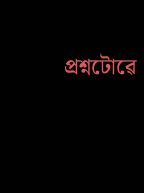প্ৰশ্নটোৱে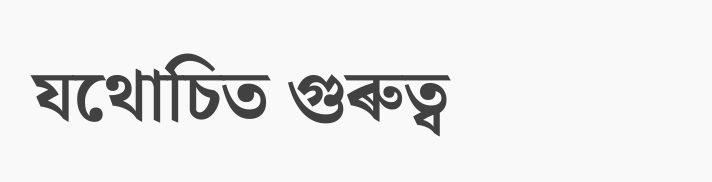যথোচিত গুৰুত্ব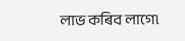লাভ কৰিব লাগে৷